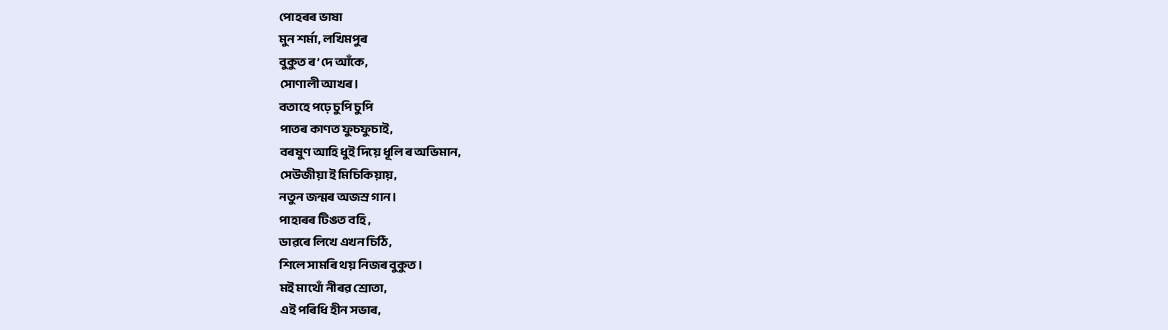পোহৰৰ ভাষা
মুন শৰ্মা, লখিমপুৰ
বুকুত ৰ’দে আঁকে,
সোণালী আখৰ।
বতাহে পঢ়ে চুপি চুপি
পাতৰ কাণত ফুচফুচাই,
বৰষুণ আহি ধুই দিয়ে ধূলি ৰ অভিমান,
সেউজীয়া ই মিচিকিয়ায়,
নতুন জন্মৰ অজস্ৰ গান।
পাহাৰৰ টিঙত বহি ,
ডাৱৰে লিখে এখন চিঠি,
শিলে সামৰি থয় নিজৰ বুকুত।
মই মাথোঁ নীৰৱ শ্ৰোতা,
এই পৰিধি হীন সভাৰ,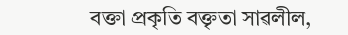বক্তা প্ৰকৃতি বক্তৃতা সাৱলীল,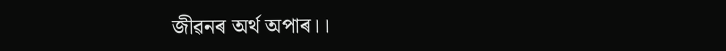জীৱনৰ অৰ্থ অপাৰ।।